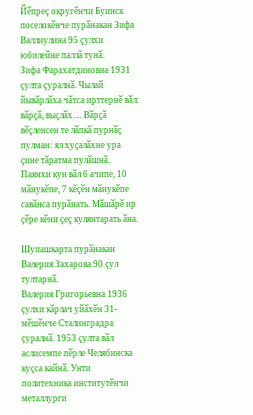Йӗпреҫ округӗнчи Буинск поселокӗнче пурӑнакан Зифа Валлиулина 95 ҫулхи юбилейне паллӑ тунӑ.
Зифа Фарахатдиновна 1931 ҫулта ҫуралнӑ. Чылай йывӑрлӑха чӑтса ирттернӗ вӑл: вӑрҫӑ, выҫлӑх… Вӑрҫӑ вӗҫленсен те лӑпкӑ пурнӑҫ пулман: ял хуҫалӑхне ура ҫине тӑратма пулӑшнӑ.
Паянхи кун вӑл 6 ачипе, 10 мӑнукӗпе, 7 кӗҫӗн мӑнукӗпе савӑнса пурӑнать. Мӑшӑрӗ ир ҫӗре кӗни ҫеҫ кулянтарать ӑна.

Шупашкарта пурӑнакан Валерия Захарова 90 ҫул тултарнӑ.
Валерия Григорьевна 1936 ҫулхи кӑрлач уйӑхӗн 31-мӗшӗнче Сталинградра ҫуралнӑ. 1953 ҫулта вӑл аслисемпе пӗрле Челябинска куҫса кайнӑ. Унти политехника институтӗнчи металлурги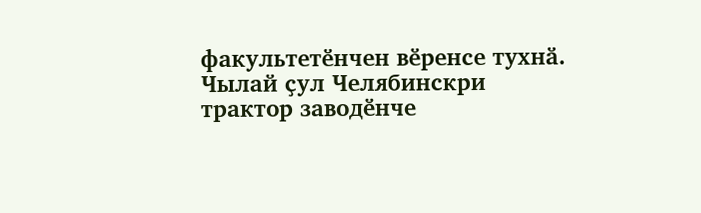факультетӗнчен вӗренсе тухнӑ. Чылай ҫул Челябинскри трактор заводӗнче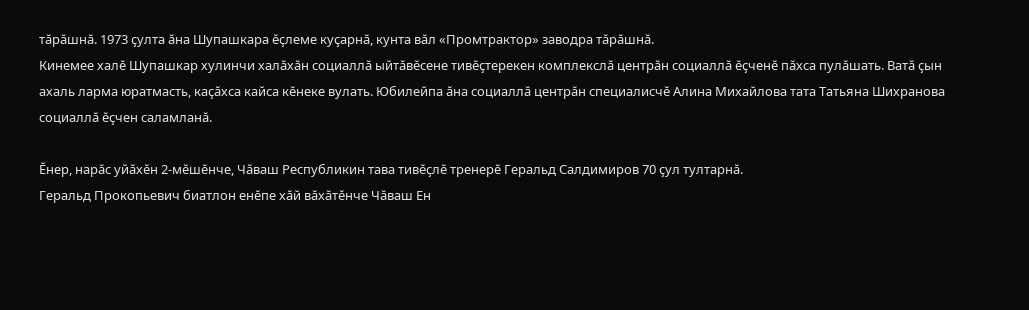тӑрӑшнӑ. 1973 ҫулта ӑна Шупашкара ӗҫлеме куҫарнӑ, кунта вӑл «Промтрактор» заводра тӑрӑшнӑ.
Кинемее халӗ Шупашкар хулинчи халӑхӑн социаллӑ ыйтӑвӗсене тивӗҫтерекен комплекслӑ центрӑн социаллӑ ӗҫченӗ пӑхса пулӑшать. Ватӑ ҫын ахаль ларма юратмасть, каҫӑхса кайса кӗнеке вулать. Юбилейпа ӑна социаллӑ центрӑн специалисчӗ Алина Михайлова тата Татьяна Шихранова социаллӑ ӗҫчен саламланӑ.

Ӗнер, нарӑс уйӑхӗн 2-мӗшӗнче, Чӑваш Республикин тава тивӗҫлӗ тренерӗ Геральд Салдимиров 70 ҫул тултарнӑ.
Геральд Прокопьевич биатлон енӗпе хӑй вӑхӑтӗнче Чӑваш Ен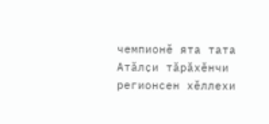чемпионӗ ята тата Атӑлҫи тӑрӑхӗнчи регионсен хӗллехи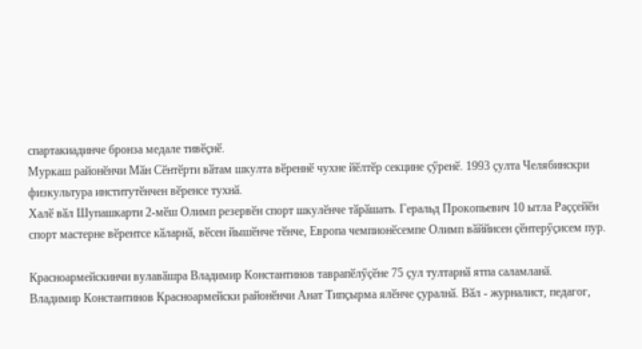спартакиадинче бронза медале тивӗҫнӗ.
Муркаш районӗнчи Мӑн Сӗнтӗрти вӑтам шкулта вӗреннӗ чухне йӗлтӗр секцине ҫӳренӗ. 1993 ҫулта Челябинскри физкультура институтӗнчен вӗренсе тухнӑ.
Халӗ вӑл Шупашкарти 2-мӗш Олимп резервӗн спорт шкулӗнче тӑрӑшать. Геральд Прокопьевич 10 ытла Раҫҫейӗн спорт мастерне вӗрентсе кӑларнӑ, вӗсен йышӗнче тӗнче, Европа чемпионӗсемпе Олимп вӑййисен ҫӗнтерӳҫисем пур.

Красноармейскинчи вулавӑшра Владимир Константинов таврапӗлӳҫӗне 75 ҫул тултарнӑ ятпа саламланӑ.
Владимир Константинов Красноармейски районӗнчи Анат Типҫырма ялӗнче ҫуралнӑ. Вӑл - журналист, педагог,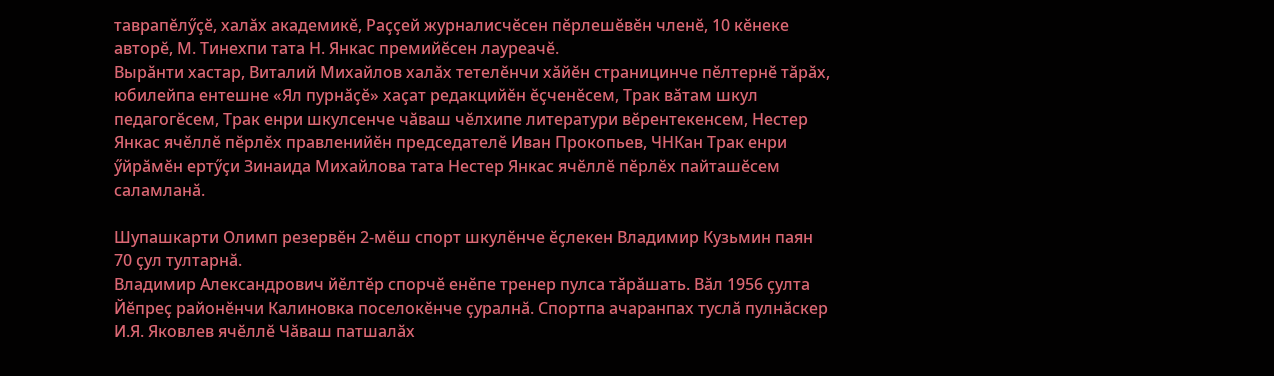таврапӗлӳҫӗ, халӑх академикӗ, Раҫҫей журналисчӗсен пӗрлешӗвӗн членӗ, 10 кӗнеке авторӗ, М. Тинехпи тата Н. Янкас премийӗсен лауреачӗ.
Вырӑнти хастар, Виталий Михайлов халӑх тетелӗнчи хӑйӗн страницинче пӗлтернӗ тӑрӑх, юбилейпа ентешне «Ял пурнӑҫӗ» хаҫат редакцийӗн ӗҫченӗсем, Трак вӑтам шкул педагогӗсем, Трак енри шкулсенче чӑваш чӗлхипе литератури вӗрентекенсем, Нестер Янкас ячӗллӗ пӗрлӗх правленийӗн председателӗ Иван Прокопьев, ЧНКан Трак енри ӳйрӑмӗн ертӳҫи Зинаида Михайлова тата Нестер Янкас ячӗллӗ пӗрлӗх пайташӗсем саламланӑ.

Шупашкарти Олимп резервӗн 2-мӗш спорт шкулӗнче ӗҫлекен Владимир Кузьмин паян 70 ҫул тултарнӑ.
Владимир Александрович йӗлтӗр спорчӗ енӗпе тренер пулса тӑрӑшать. Вӑл 1956 ҫулта Йӗпреҫ районӗнчи Калиновка поселокӗнче ҫуралнӑ. Спортпа ачаранпах туслӑ пулнӑскер И.Я. Яковлев ячӗллӗ Чӑваш патшалӑх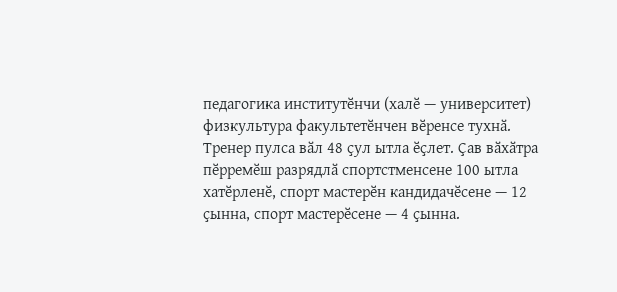педагогика институтӗнчи (халӗ — университет) физкультура факультетӗнчен вӗренсе тухнӑ.
Тренер пулса вӑл 48 ҫул ытла ӗҫлет. Ҫав вӑхӑтра пӗрремӗш разрядлӑ спортстменсене 100 ытла хатӗрленӗ, спорт мастерӗн кандидачӗсене — 12 ҫынна, спорт мастерӗсене — 4 ҫынна.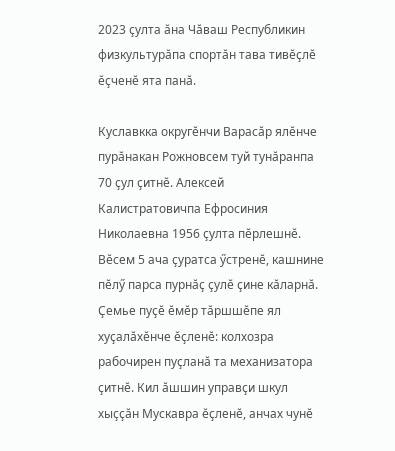2023 ҫулта ӑна Чӑваш Республикин физкультурӑпа спортӑн тава тивӗҫлӗ ӗҫченӗ ята панӑ.

Куславкка округӗнчи Варасӑр ялӗнче пурӑнакан Рожновсем туй тунӑранпа 70 ҫул ҫитнӗ. Алексей Калистратовичпа Ефросиния Николаевна 1956 ҫулта пӗрлешнӗ. Вӗсем 5 ача ҫуратса ӳстренӗ, кашнине пӗлӳ парса пурнӑҫ ҫулӗ ҫине кӑларнӑ.
Ҫемье пуҫӗ ӗмӗр тӑршшӗпе ял хуҫалӑхӗнче ӗҫленӗ: колхозра рабочирен пуҫланӑ та механизатора ҫитнӗ. Кил ӑшшин управҫи шкул хыҫҫӑн Мускавра ӗҫленӗ, анчах чунӗ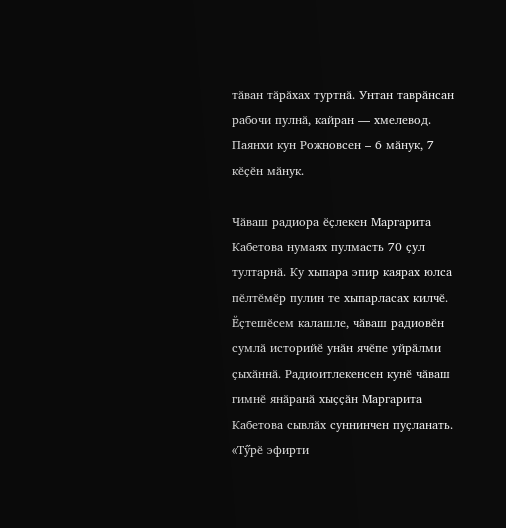тӑван тӑрӑхах туртнӑ. Унтан таврӑнсан рабочи пулнӑ, кайран — хмелевод.
Паянхи кун Рожновсен – 6 мӑнук, 7 кӗҫӗн мӑнук.

Чӑваш радиора ӗҫлекен Маргарита Кабетова нумаях пулмасть 70 ҫул тултарнӑ. Ку хыпара эпир каярах юлса пӗлтӗмӗр пулин те хыпарласах килчӗ.
Ӗҫтешӗсем калашле, чӑваш радиовӗн сумлӑ историйӗ унӑн ячӗпе уйрӑлми ҫыхӑннӑ. Радиоитлекенсен кунӗ чӑваш гимнӗ янӑранӑ хыҫҫӑн Маргарита Кабетова сывлӑх суннинчен пуҫланать.
«Тӳрӗ эфирти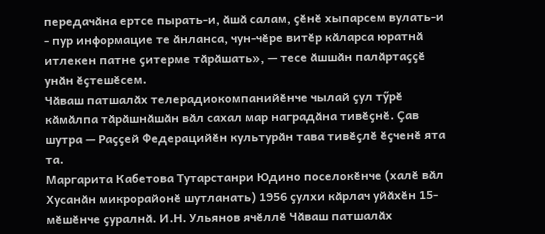передачӑна ертсе пырать-и, ӑшӑ салам, ҫӗнӗ хыпарсем вулать-и - пур информацие те ӑнланса, чун-чӗре витӗр кӑларса юратнӑ итлекен патне ҫитерме тӑрӑшать», — тесе ӑшшӑн палӑртаҫҫӗ унӑн ӗҫтешӗсем.
Чӑваш патшалӑх телерадиокомпанийӗнче чылай ҫул тӳрӗ кӑмӑлпа тӑрӑшнӑшӑн вӑл сахал мар наградӑна тивӗҫнӗ. Ҫав шутра — Раҫҫей Федерацийӗн культурӑн тава тивӗҫлӗ ӗҫченӗ ята та.
Маргарита Кабетова Тутарстанри Юдино поселокӗнче (халӗ вӑл Хусанӑн микрорайонӗ шутланать) 1956 ҫулхи кӑрлач уйӑхӗн 15-мӗшӗнче ҫуралнӑ. И.Н. Ульянов ячӗллӗ Чӑваш патшалӑх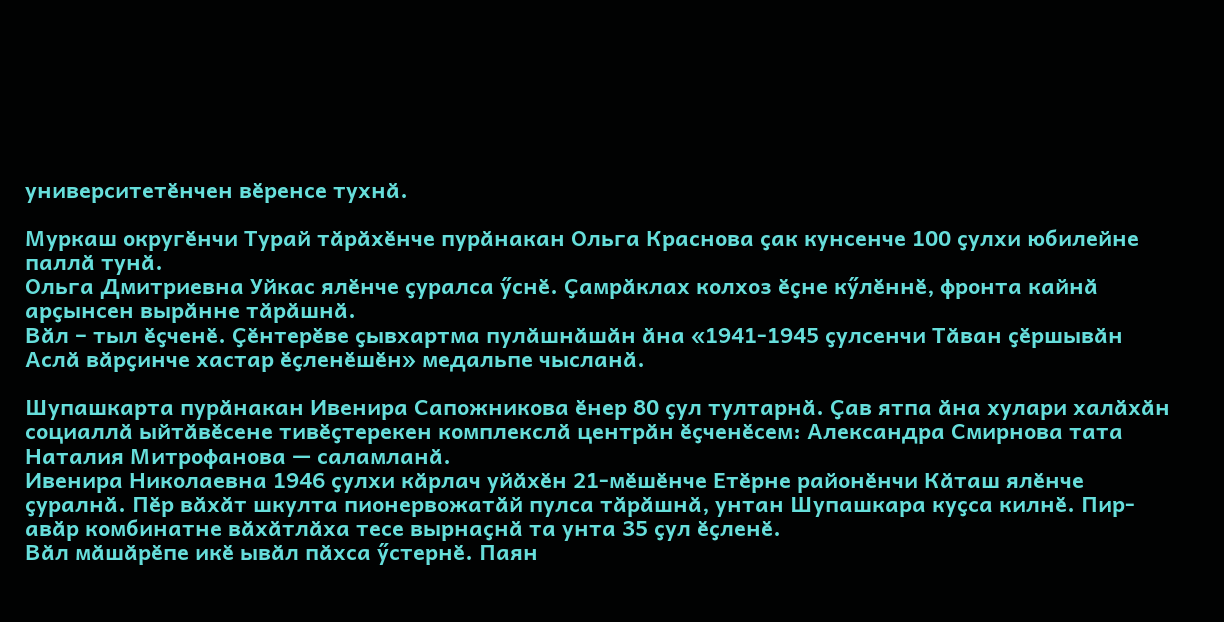университетӗнчен вӗренсе тухнӑ.

Муркаш округӗнчи Турай тӑрӑхӗнче пурӑнакан Ольга Краснова ҫак кунсенче 100 ҫулхи юбилейне паллӑ тунӑ.
Ольга Дмитриевна Уйкас ялӗнче ҫуралса ӳснӗ. Ҫамрӑклах колхоз ӗҫне кӳлӗннӗ, фронта кайнӑ арҫынсен вырӑнне тӑрӑшнӑ.
Вӑл – тыл ӗҫченӗ. Ҫӗнтерӗве ҫывхартма пулӑшнӑшӑн ӑна «1941-1945 ҫулсенчи Тӑван ҫӗршывӑн Аслӑ вӑрҫинче хастар ӗҫленӗшӗн» медальпе чысланӑ.

Шупашкарта пурӑнакан Ивенира Сапожникова ӗнер 80 ҫул тултарнӑ. Ҫав ятпа ӑна хулари халӑхӑн социаллӑ ыйтӑвӗсене тивӗҫтерекен комплекслӑ центрӑн ӗҫченӗсем: Александра Смирнова тата Наталия Митрофанова — саламланӑ.
Ивенира Николаевна 1946 ҫулхи кӑрлач уйӑхӗн 21-мӗшӗнче Етӗрне районӗнчи Кӑташ ялӗнче ҫуралнӑ. Пӗр вӑхӑт шкулта пионервожатӑй пулса тӑрӑшнӑ, унтан Шупашкара куҫса килнӗ. Пир-авӑр комбинатне вӑхӑтлӑха тесе вырнаҫнӑ та унта 35 ҫул ӗҫленӗ.
Вӑл мӑшӑрӗпе икӗ ывӑл пӑхса ӳстернӗ. Паян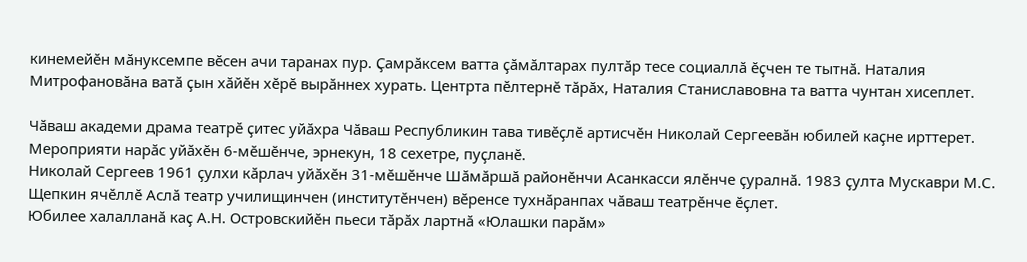кинемейӗн мӑнуксемпе вӗсен ачи таранах пур. Ҫамрӑксем ватта ҫӑмӑлтарах пултӑр тесе социаллӑ ӗҫчен те тытнӑ. Наталия Митрофановӑна ватӑ ҫын хӑйӗн хӗрӗ вырӑннех хурать. Центрта пӗлтернӗ тӑрӑх, Наталия Станиславовна та ватта чунтан хисеплет.

Чӑваш академи драма театрӗ ҫитес уйӑхра Чӑваш Республикин тава тивӗҫлӗ артисчӗн Николай Сергеевӑн юбилей каҫне ирттерет. Мероприяти нарӑс уйӑхӗн 6-мӗшӗнче, эрнекун, 18 сехетре, пуҫланӗ.
Николай Сергеев 1961 ҫулхи кӑрлач уйӑхӗн 31-мӗшӗнче Шӑмӑршӑ районӗнчи Асанкасси ялӗнче ҫуралнӑ. 1983 ҫулта Мускаври М.С. Щепкин ячӗллӗ Аслӑ театр училищинчен (институтӗнчен) вӗренсе тухнӑранпах чӑваш театрӗнче ӗҫлет.
Юбилее халалланӑ каҫ А.Н. Островскийӗн пьеси тӑрӑх лартнӑ «Юлашки парӑм»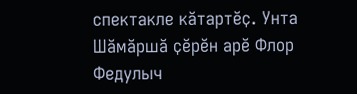спектакле кӑтартӗҫ. Унта Шӑмӑршӑ ҫӗрӗн арӗ Флор Федулыч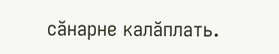сӑнарне калӑплать.